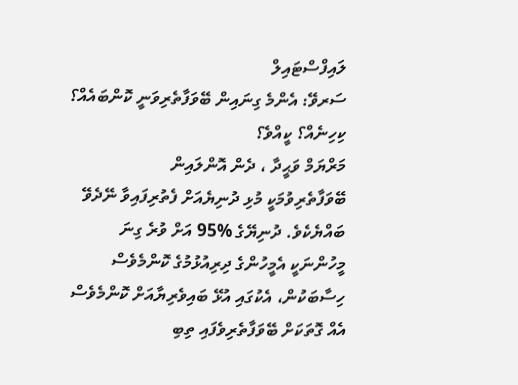ލައިފްސްޓައިލް
ސަރވޭ: އެންމެ ގިނައިން ބޭވަފާތެރިވަނީ ކޮންބައެއް؟ ކިހިނެއް؟ ކީއްވެ؟
މަރްޔަމް ވަޙީދާ ، ދެން އޮންލައިން
ބޭވަފާތެރިވުމަކީ މުޅި ދުނިޔެއަށް ފެތުރިފައިވާ ނޭދެވޭ ބައްޔެކެވެ. ދުނިޔޭގެ %95 އަށް ވުރެ ގިނަ މީހުންނަކީ އެމީހުންގެ ދިރިއުޅުމުގެ ކޮންމެވެސް ހިސާބަކުން، އެކުގައި އުޅޭ ބައިވެރިޔާއަށް ކޮންމެވެސް އެއް ގޮތަކަށް ބޭވަފާތެރިވެފައި ތިބި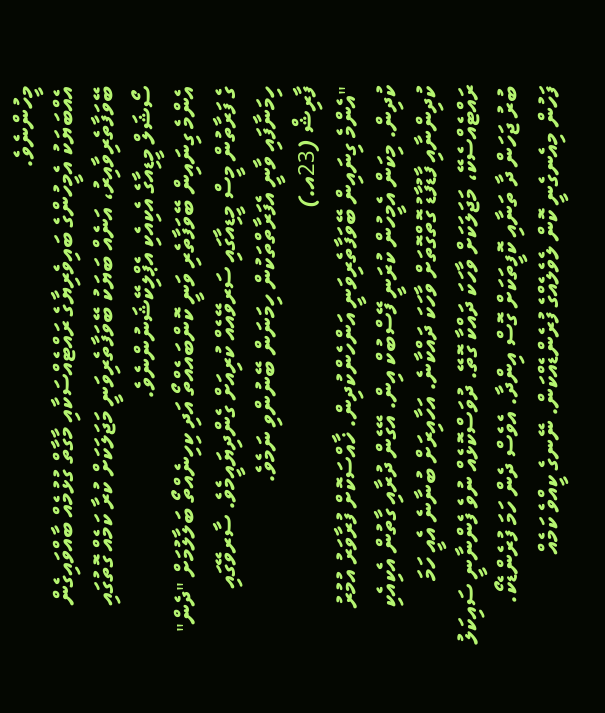މީހުންނެވެ.
އެއްބަޔަކު އެމީހުންގެ ބައިވެރިޔާގެ ރައްޓެއްސަކާއި މާގާތް ގުޅުމެއް ބާއްވައިގެން ބޭވަފާތެރިވާއިރު، އަނެއް ބަޔަކު ބޭވަފާތެރިވަނީ މަޖަލަކަށް ކުރާ ކަމެއް ގޮތުގައި ސޯޝަލް މީޑިއާގެ އެކިއެކި އެޕްލިކޭޝަނުންނެވެ.
އެންމެ ގިނައިން ބޭވަފާތެރި ވަނީ ކޮންބައެއްތޯ އަދި ކިހިނެއްތޯ ބަލާލުމަށް "ދެން" ގެ ފަރާތުން މީސް މީޑިއާގައި ސަރވޭއެއް ކުރިއަށް ގެންދިޔައީމެވެ. ސާރވޭގައި ހިމަނާފައި ވާނީ އެފަރާތްތަކުން ހިމަނަން ބޭނުންވި ނަމެވެ.
ފާރިޝް (23އ.)
"އެންމެ ގިނައިން ބޭވަފާތެރިވަނީ އަންހެންކުދިން. ޚާއްސަކޮށް ފުރާވަރު އުމުރު ކުދިން. މިކަން އެމީހުން ކުރަނީ ފޭސްބުކް އިން. އޭގެން ދުރާއި ގާތުން އެކިއެކި ކުދިންނާއި ފާޑުފާޑު ގޮތްގޮތަށް ވާހަކަ ދައްކާނެ. އަހާއިރަށް ބުނާނެ އެއީ ހަމަ ރައްޓެއްސެކޭ، މަޖަލަކަށް ވާހަކަ ދައްކާ ގޮތޭ. ދުވަސްކޮޅެއް ނުވެ ފެންނާނީ ސައިކަލު ބުރު ޖަހަން ދާ ތަނާއި ކޮފީތަކަށް ގޮސް އިންދާ. އެވެސް ދެން ހަމަ ފުރެންޑެކޯ. ފަހުން މިއެނގެނީ ކޮން ލެވެލެއްގެ ފުރެންޑެއްކަން. ނޭނގެ ކީއްވެ ކަމެއް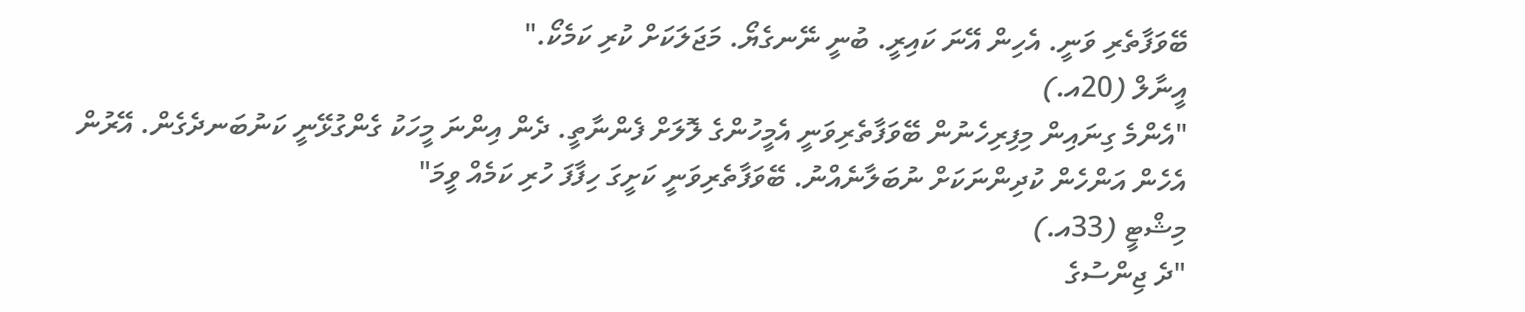ބޭވަފާތެރި ވަނީ. އެހިން އޭނަ ކައިރީ. ބުނީ ނޭނގެޔޯ. މަޖަލަކަށް ކުރި ކަމެކޯ."
އީނާލް (20އ.)
"އެންމެ ގިނައިން މިފިރިހެނުން ބޭވަފާތެރިވަނީ އެމީހުންގެ ލޮލަށް ފެންނާތީ. ދެން އިންނަ މީހަކު ގެންގުޅޭނީ ކަނުބަނދެގެން. އޭރުން އެހެން އަންހެން ކުދިންނަކަށް ނުބަލާނެއްނު. ބޭވަފާތެރިވަނީ ކަށީގަ ހިފާފަ ހުރި ކަމެއް ވީމަ"
މިޝްޓީ (33އ.)
"ދެ ޖިންސުގެ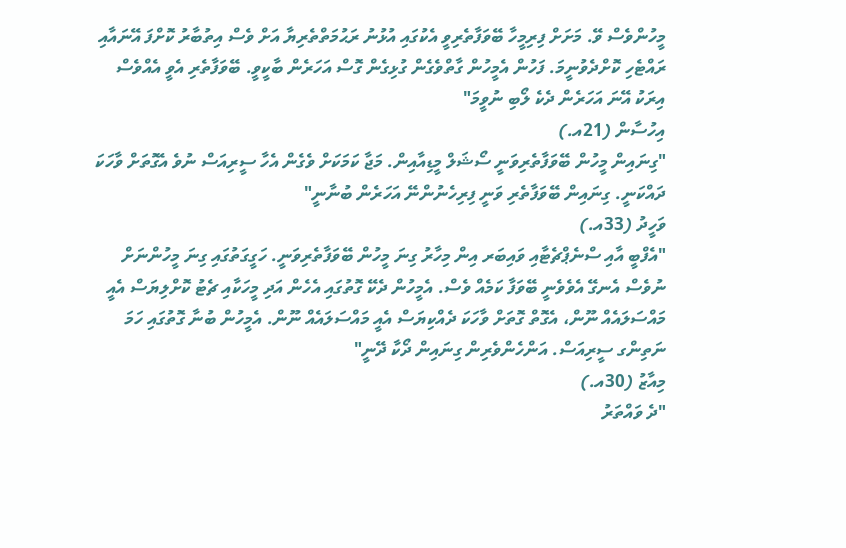މީހުންވެސް ވޭ. މަށަށް ފިރިމީހާ ބޭވަފާތެރިވީ އެކުގައި އުޅުނު ރަޙުމަތްތެރިޔާ އަށް ވެސް އިތުބާރު ކޮށްފަ އޭނައާއި ރައްޓެހި ކޮށްދެވުނީމަ. ފަހުން އެމީހުން ގާތްވެގެން ގުޅިގެން ގޮސް އަހަރެން ބާކީވީ. ބޭވަފާތެރި އެވީ އެއްވެސް އިރަކު އޭނަ އަހަރެން ދެކެ ލޯބި ނުވީމަ"
އިހުސާން (21އ.)
"ގިނައިން މީހުން ބޭވަފާތެރިވަނީ ސޯޝަލް މީޑިއާއިން. މަޖާ ކަމަކަށް ވެގެން އެހާ ސީރިއަސް ނުވެ އެގޮތަށް ވާހަކަ ދައްކަނީ. ގިނައިން ބޭވަފާތެރި ވަނީ ފިރިހެނުންނޭ އަހަރެން ބުނާނީ"
ވަހީދު (33އ.)
"އެފްބީ އާއި ސްނެޕްޗެޓާއި ވައިބަރ އިން މިހާރު ގިނަ މީހުން ބޭވަފާތެރިވަނީ. ހަގީގަތުގައި ގިނަ މީހުންނަށް ނުވެސް އެނގޭ އެވެވެނީ ބޭވަފާ ކަމެއް ވެސް. އެމީހުން ދެކޭ ގޮތުގައި އެހެން އަދި މީހަކާއި ޗެޓު ކޮށްލިޔަސް އެއީ މައްސަލައެއް ނޫން، އެގޮތް ގޮތަށް ވާހަކަ ދެއްކިޔަސް އެއީ މައްސަލައެއް ނޫން. އެމީހުން ބުނާ ގޮތުގައި ހަމަ ނަތިންގ ސީރިއަސް. އަންހެންވެރިން ގިނައިން ދޯކާ ދޭނީ"
މިއާޒު (30އ.)
"ދެ ވައްތަރު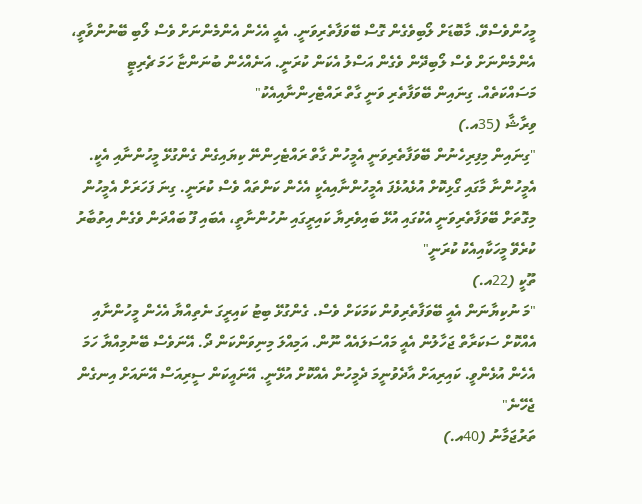މީހުންވެސްވޭ. މާބޮޑަށް ލޯބިވެގެން ގޮސް ބޭވަފާތެރިވަނީ. އެއީ އެހެން އެންމެންނަށް ވެސް ލޯބި ބޭނުންވާތީ، އެންމެންނަށް ވެސް ލޯބިދޭން ވެގެން އަސްލު އެކަން ކުރަނީ. އަނެއްހެން ބުނަންޏާ ހަމަ ޗެރިޓީ މަސައްކަތެއް. ގިނައިން ބޭވަފާތެރި ވަނީ ގާތް ރައްޓެހިންނާއިއެކު"
ވިރާޝާ (35އ.)
"ގިނައިން މިފިރިހެނުން ބޭވަފާތެރިވަނީ އެމީހުން ގާތް ރައްޓެހިންނޭ ކިޔައިގެން ގެންގުޅޭ މީހުންނާއި އެކީ. އެމީހުންނާ މާގައި ގޯޅިކޮށް އުޅެއުޅެފަ އެމީހުންނާއިއެކީ އެހެން ކަންތައް ވެސް ކުރަނީ. ގިނަ ފަހަރަށް އެމީހުން މިގޮތަށް ބޭވަފާތެރިވަނީ އެކުގައި އުޅޭ ބައިވެރިޔާ ކައިރީގައި ނުހުންނާތީ، އެބައި ފޫ ބައްދަން ވެގެން އިތުބާރު ކުރެވޭ މީހަކާއިއެކު ކުރަނީ"
ތޫކީ (22އ.)
"މަ ނުކިޔާނަން އެއީ ބޭވަފާތެރިވުން ކަމަކަށް ވެސް. ގެންގުޅޭ ބިޓު ކައިރީގަ ނެތިއްޔާ އެހެން މީހުންނާއި އެއްކޮށް ސަކަރާތް ޖަހާލުން އެއީ މައްސަލައެއް ނޫން. އަމިއްލަ މިނިވަންކަން ދޯ. އޭނަވެސް ބޭނުމިއްޔާ ހަމަ އެހެން އުޅެންވީ. ކައިރިއަށް އާދެވުނީމަ ދެމީހުން އެއްކޮށް އުޅޭނީ. އޭނައީކަން ސީރިއަސް އޭނައަށް އިނގެން ޖެހޭނެ"
ތަރުޖަމާނު (40އ.)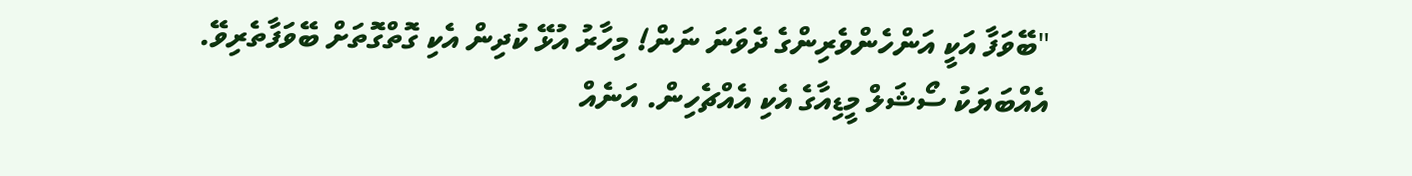"ބޭވަފާ އަކީ އަންހެންވެރިންގެ ދެވަނަ ނަން! މިހާރު އުޅޭ ކުދިން އެކި ގޮތްގޮތަށް ބޭވަފާތެރިވޭ. އެއްބަޔަކު ސޯޝަލް މީޑިއާގެ އެކި އެއްޗެހިން. އަނެއް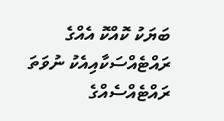ބަޔަކު ކޮއްކޮ އެއްގެ ރައްޓެއްސަކާއިއެކު ނުވަތަ ރައްޓެއްސެއްގެ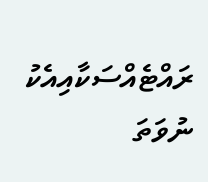ރައްޓެއްސަކާއިއެކު ނުވަތަ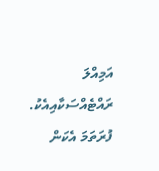އަމިއްލަ ރައްޓެއްސަކާއިއެކު. ފުރަތަމަ އެކަން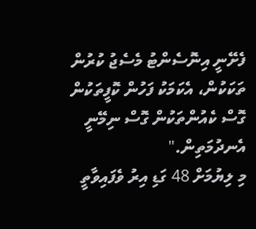ފެށޭނީ އިނޮސެންޓު މެސެޖު ކުރުން ތަކަކުން، އެކަމަކު ފަހުން ކޮފީތަކުން ގޮސް ކެއުންތަކުން ގޮސް ނިމޭނީ އެނދުމަތިން."
މި ލިޔުމަށް 48 ގަޑި އިރު ވެފައިވާތީ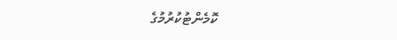ކޮމެންޓުކުރުމުގެ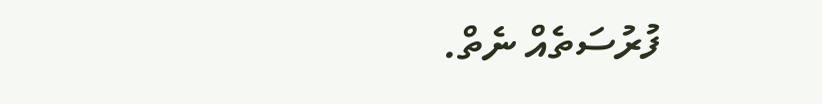ފުރުސަތެއް ނެތް.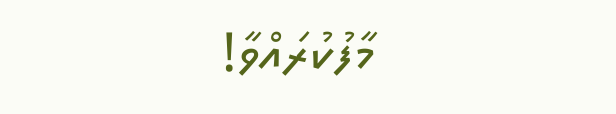މާފުކުރައްވާ!